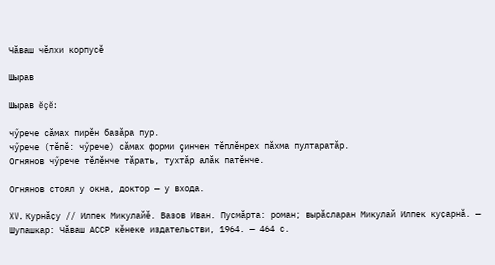Чӑваш чӗлхи корпусӗ

Шырав

Шырав ĕçĕ:

чӳрече сăмах пирĕн базăра пур.
чӳрече (тĕпĕ: чӳрече) сăмах форми çинчен тĕплĕнрех пăхма пултаратăр.
Огнянов чӳрече тӗлӗнче тӑрать, тухтӑр алӑк патӗнче.

Огнянов стоял у окна, доктор — у входа.

XV. Курнӑҫу // Илпек Микулайӗ. Вазов Иван. Пусмӑрта: роман; вырӑсларан Микулай Илпек куҫарнӑ. — Шупашкар: Чӑваш АССР кӗнеке издательстви, 1964. — 464 с.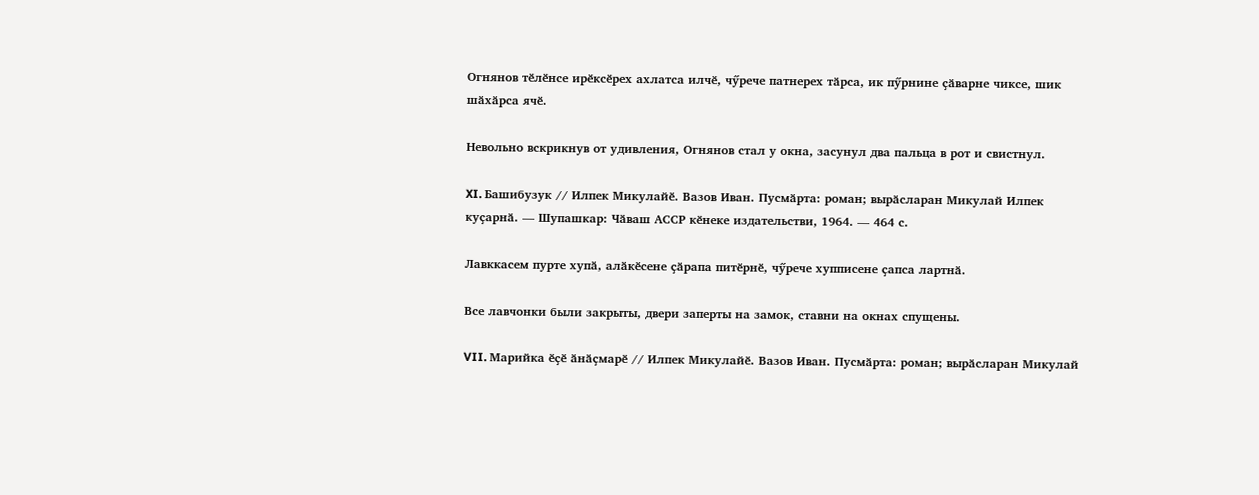Огнянов тӗлӗнсе ирӗксӗрех ахлатса илчӗ, чӳрече патнерех тӑрса, ик пӳрнине ҫӑварне чиксе, шик шӑхӑрса ячӗ.

Невольно вскрикнув от удивления, Огнянов стал у окна, засунул два пальца в рот и свистнул.

XI. Башибузук // Илпек Микулайӗ. Вазов Иван. Пусмӑрта: роман; вырӑсларан Микулай Илпек куҫарнӑ. — Шупашкар: Чӑваш АССР кӗнеке издательстви, 1964. — 464 с.

Лавккасем пурте хупӑ, алӑкӗсене ҫӑрапа питӗрнӗ, чӳрече хупписене ҫапса лартнӑ.

Все лавчонки были закрыты, двери заперты на замок, ставни на окнах спущены.

VII. Марийка ӗҫӗ ӑнӑҫмарӗ // Илпек Микулайӗ. Вазов Иван. Пусмӑрта: роман; вырӑсларан Микулай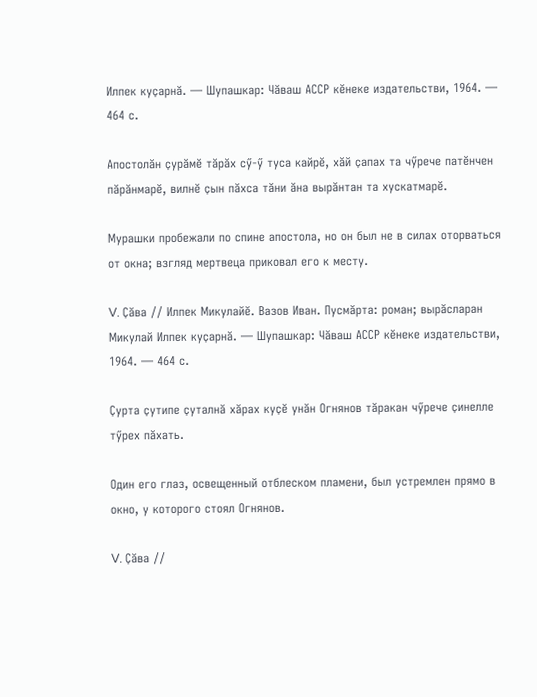Илпек куҫарнӑ. — Шупашкар: Чӑваш АССР кӗнеке издательстви, 1964. — 464 с.

Апостолӑн ҫурӑмӗ тӑрӑх сӳ-ӳ туса кайрӗ, хӑй ҫапах та чӳрече патӗнчен пӑрӑнмарӗ, вилнӗ ҫын пӑхса тӑни ӑна вырӑнтан та хускатмарӗ.

Мурашки пробежали по спине апостола, но он был не в силах оторваться от окна; взгляд мертвеца приковал его к месту.

V. Ҫӑва // Илпек Микулайӗ. Вазов Иван. Пусмӑрта: роман; вырӑсларан Микулай Илпек куҫарнӑ. — Шупашкар: Чӑваш АССР кӗнеке издательстви, 1964. — 464 с.

Ҫурта ҫутипе ҫуталнӑ хӑрах куҫӗ унӑн Огнянов тӑракан чӳрече ҫинелле тӳрех пӑхать.

Один его глаз, освещенный отблеском пламени, был устремлен прямо в окно, у которого стоял Огнянов.

V. Ҫӑва //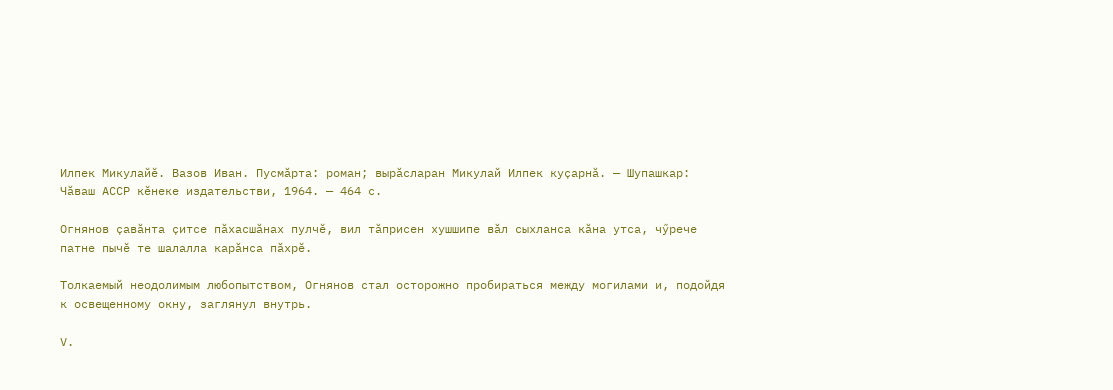Илпек Микулайӗ. Вазов Иван. Пусмӑрта: роман; вырӑсларан Микулай Илпек куҫарнӑ. — Шупашкар: Чӑваш АССР кӗнеке издательстви, 1964. — 464 с.

Огнянов ҫавӑнта ҫитсе пӑхасшӑнах пулчӗ, вил тӑприсен хушшипе вӑл сыхланса кӑна утса, чӳрече патне пычӗ те шалалла карӑнса пӑхрӗ.

Толкаемый неодолимым любопытством, Огнянов стал осторожно пробираться между могилами и, подойдя к освещенному окну, заглянул внутрь.

V.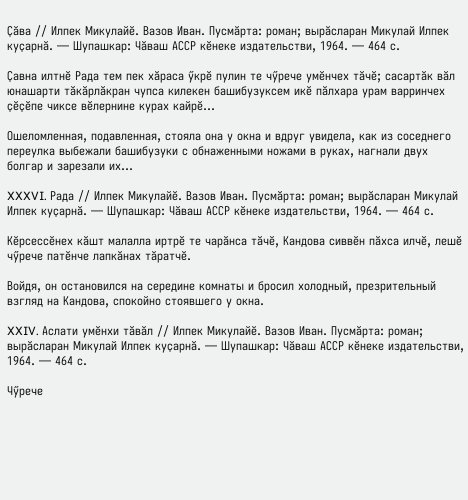Ҫӑва // Илпек Микулайӗ. Вазов Иван. Пусмӑрта: роман; вырӑсларан Микулай Илпек куҫарнӑ. — Шупашкар: Чӑваш АССР кӗнеке издательстви, 1964. — 464 с.

Ҫавна илтнӗ Рада тем пек хӑраса ӳкрӗ пулин те чӳрече умӗнчех тӑчӗ; сасартӑк вӑл юнашарти тӑкӑрлӑкран чупса килекен башибузуксем икӗ пӑлхара урам варринчех ҫӗҫӗпе чиксе вӗлернине курах кайрӗ…

Ошеломленная, подавленная, стояла она у окна и вдруг увидела, как из соседнего переулка выбежали башибузуки с обнаженными ножами в руках, нагнали двух болгар и зарезали их…

XXXVI. Рада // Илпек Микулайӗ. Вазов Иван. Пусмӑрта: роман; вырӑсларан Микулай Илпек куҫарнӑ. — Шупашкар: Чӑваш АССР кӗнеке издательстви, 1964. — 464 с.

Кӗрсессӗнех кӑшт малалла иртрӗ те чарӑнса тӑчӗ, Кандова сиввӗн пӑхса илчӗ, лешӗ чӳрече патӗнче лапкӑнах тӑратчӗ.

Войдя, он остановился на середине комнаты и бросил холодный, презрительный взгляд на Кандова, спокойно стоявшего у окна.

XXIV. Аслати умӗнхи тӑвӑл // Илпек Микулайӗ. Вазов Иван. Пусмӑрта: роман; вырӑсларан Микулай Илпек куҫарнӑ. — Шупашкар: Чӑваш АССР кӗнеке издательстви, 1964. — 464 с.

Чӳрече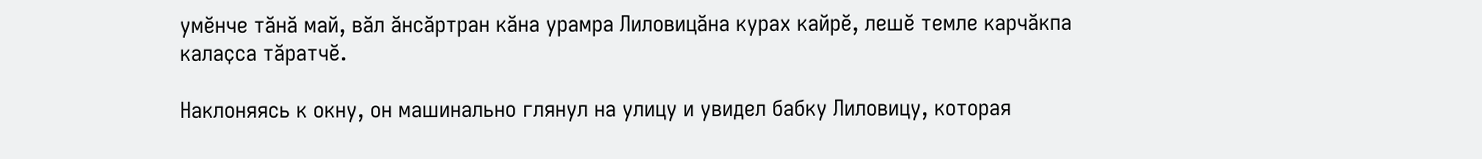умӗнче тӑнӑ май, вӑл ӑнсӑртран кӑна урамра Лиловицӑна курах кайрӗ, лешӗ темле карчӑкпа калаҫса тӑратчӗ.

Наклоняясь к окну, он машинально глянул на улицу и увидел бабку Лиловицу, которая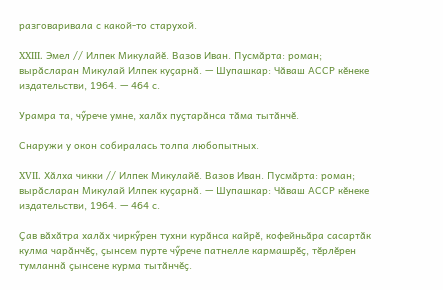разговаривала с какой-то старухой.

XXIII. Эмел // Илпек Микулайӗ. Вазов Иван. Пусмӑрта: роман; вырӑсларан Микулай Илпек куҫарнӑ. — Шупашкар: Чӑваш АССР кӗнеке издательстви, 1964. — 464 с.

Урамра та, чӳрече умне, халӑх пуҫтарӑнса тӑма тытӑнчӗ.

Снаружи у окон собиралась толпа любопытных.

XVII. Хӑлха чикки // Илпек Микулайӗ. Вазов Иван. Пусмӑрта: роман; вырӑсларан Микулай Илпек куҫарнӑ. — Шупашкар: Чӑваш АССР кӗнеке издательстви, 1964. — 464 с.

Ҫав вӑхӑтра халӑх чиркӳрен тухни курӑнса кайрӗ, кофейньӑра сасартӑк кулма чарӑнчӗҫ, ҫынсем пурте чӳрече патнелле кармашрӗҫ, тӗрлӗрен тумланнӑ ҫынсене курма тытӑнчӗҫ.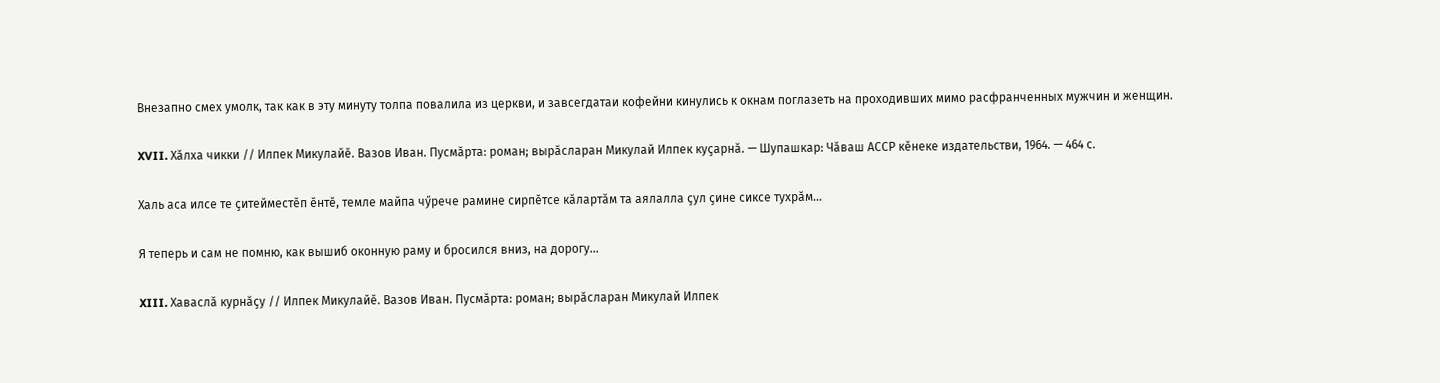Внезапно смех умолк, так как в эту минуту толпа повалила из церкви, и завсегдатаи кофейни кинулись к окнам поглазеть на проходивших мимо расфранченных мужчин и женщин.

XVII. Хӑлха чикки // Илпек Микулайӗ. Вазов Иван. Пусмӑрта: роман; вырӑсларан Микулай Илпек куҫарнӑ. — Шупашкар: Чӑваш АССР кӗнеке издательстви, 1964. — 464 с.

Халь аса илсе те ҫитейместӗп ӗнтӗ, темле майпа чӳрече рамине сирпӗтсе кӑлартӑм та аялалла ҫул ҫине сиксе тухрӑм…

Я теперь и сам не помню, как вышиб оконную раму и бросился вниз, на дорогу…

XIII. Хаваслӑ курнӑҫу // Илпек Микулайӗ. Вазов Иван. Пусмӑрта: роман; вырӑсларан Микулай Илпек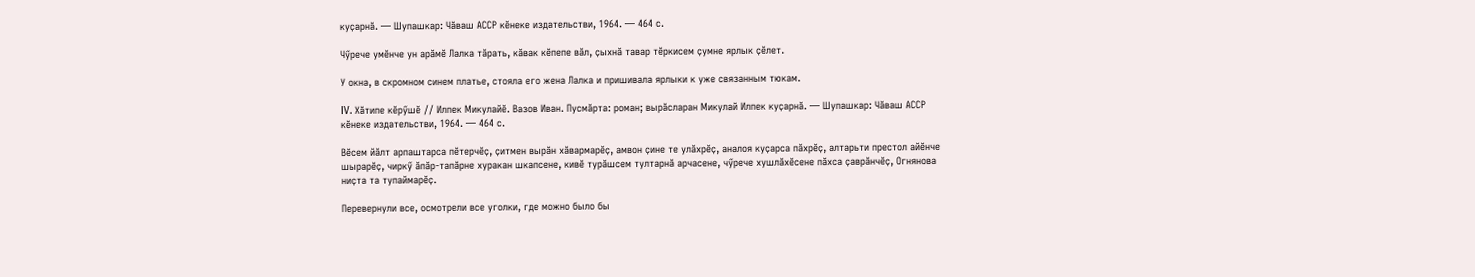куҫарнӑ. — Шупашкар: Чӑваш АССР кӗнеке издательстви, 1964. — 464 с.

Чӳрече умӗнче ун арӑмӗ Лалка тӑрать, кӑвак кӗпепе вӑл, ҫыхнӑ тавар тӗркисем ҫумне ярлык ҫӗлет.

У окна, в скромном синем платье, стояла его жена Лалка и пришивала ярлыки к уже связанным тюкам.

IV. Хӑтипе кӗрӳшӗ // Илпек Микулайӗ. Вазов Иван. Пусмӑрта: роман; вырӑсларан Микулай Илпек куҫарнӑ. — Шупашкар: Чӑваш АССР кӗнеке издательстви, 1964. — 464 с.

Вӗсем йӑлт арпаштарса пӗтерчӗҫ, ҫитмен вырӑн хӑвармарӗҫ, амвон ҫине те улӑхрӗҫ, аналоя куҫарса пӑхрӗҫ, алтарьти престол айӗнче шырарӗҫ, чиркӳ ӑпӑр-тапӑрне хуракан шкапсене, кивӗ турӑшсем тултарнӑ арчасене, чӳрече хушлӑхӗсене пӑхса ҫаврӑнчӗҫ, Огнянова ниҫта та тупаймарӗҫ.

Перевернули все, осмотрели все уголки, где можно было бы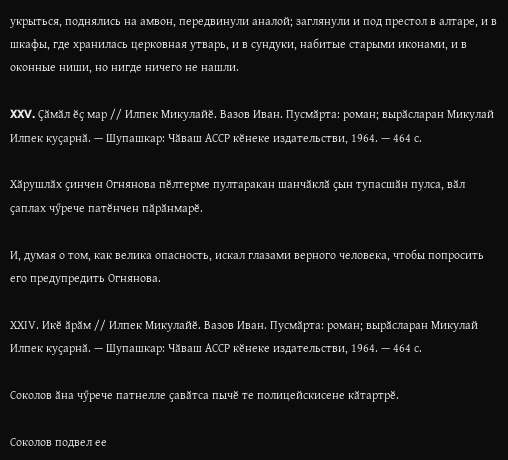укрыться, поднялись на амвон, передвинули аналой; заглянули и под престол в алтаре, и в шкафы, где хранилась церковная утварь, и в сундуки, набитые старыми иконами, и в оконные ниши, но нигде ничего не нашли.

XXV. Ҫӑмӑл ӗҫ мар // Илпек Микулайӗ. Вазов Иван. Пусмӑрта: роман; вырӑсларан Микулай Илпек куҫарнӑ. — Шупашкар: Чӑваш АССР кӗнеке издательстви, 1964. — 464 с.

Хӑрушлӑх ҫинчен Огнянова пӗлтерме пултаракан шанчӑклӑ ҫын тупасшӑн пулса, вӑл ҫаплах чӳрече патӗнчен пӑрӑнмарӗ.

И, думая о том, как велика опасность, искал глазами верного человека, чтобы попросить его предупредить Огнянова.

ХХIV. Икӗ ӑрӑм // Илпек Микулайӗ. Вазов Иван. Пусмӑрта: роман; вырӑсларан Микулай Илпек куҫарнӑ. — Шупашкар: Чӑваш АССР кӗнеке издательстви, 1964. — 464 с.

Соколов ӑна чӳрече патнелле ҫавӑтса пычӗ те полицейскисене кӑтартрӗ.

Соколов подвел ее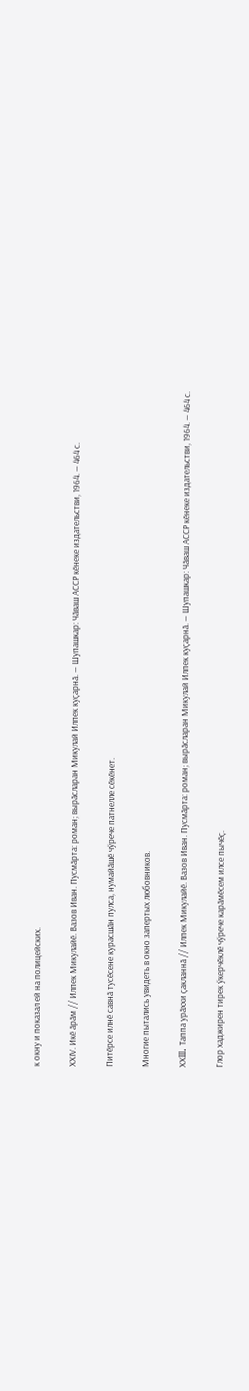к окну и показал ей на полицейских.

ХХIV. Икӗ ӑрӑм // Илпек Микулайӗ. Вазов Иван. Пусмӑрта: роман; вырӑсларан Микулай Илпек куҫарнӑ. — Шупашкар: Чӑваш АССР кӗнеке издательстви, 1964. — 464 с.

Питӗрсе илнӗ савнӑ тусӗсене курасшӑн пулса, нумайӑшӗ чӳрече патнелле сӗкӗнет.

Многие пытались увидеть в окно запертых любовников.

ХХIII. Таппа урӑххи ҫакланнӑ // Илпек Микулайӗ. Вазов Иван. Пусмӑрта: роман; вырӑсларан Микулай Илпек куҫарнӑ. — Шупашкар: Чӑваш АССР кӗнеке издательстви, 1964. — 464 с.

Глор хаджирен тирек ӳкерчӗклӗ чӳрече карӑмӗсем илсе пычӗҫ.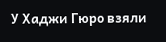У Хаджи Гюро взяли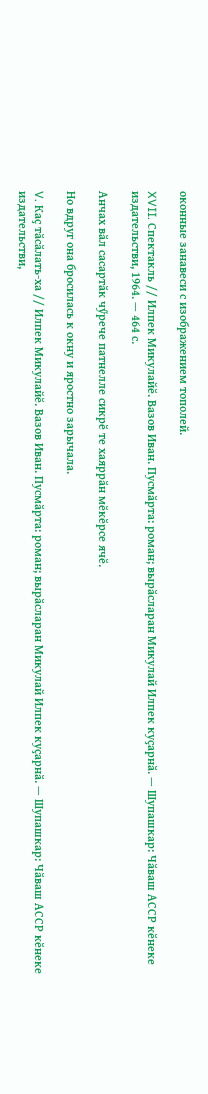оконные занавеси с изображением тополей.

XVII. Спектакль // Илпек Микулайӗ. Вазов Иван. Пусмӑрта: роман; вырӑсларан Микулай Илпек куҫарнӑ. — Шупашкар: Чӑваш АССР кӗнеке издательстви, 1964. — 464 с.

Анчах вӑл сасартӑк чӳрече патнелле сикрӗ те хаяррӑн мӗкӗрсе ячӗ.

Но вдруг она бросилась к окну и яростно зарычала.

V. Каҫ тӑсӑлать-ха // Илпек Микулайӗ. Вазов Иван. Пусмӑрта: роман; вырӑсларан Микулай Илпек куҫарнӑ. — Шупашкар: Чӑваш АССР кӗнеке издательстви,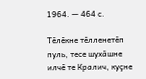1964. — 464 с.

Тӗлӗкне тӗлленетӗп пуль, тесе шухӑшне илчӗ те Кралич, куҫне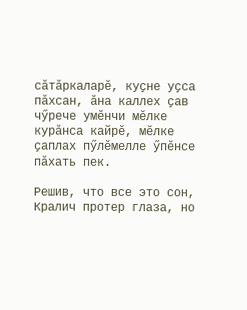сӑтӑркаларӗ, куҫне уҫса пӑхсан, ӑна каллех ҫав чӳрече умӗнчи мӗлке курӑнса кайрӗ, мӗлке ҫаплах пӳлӗмелле ӳпӗнсе пӑхать пек.

Решив, что все это сон, Кралич протер глаза, но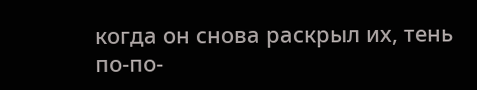когда он снова раскрыл их, тень по-по-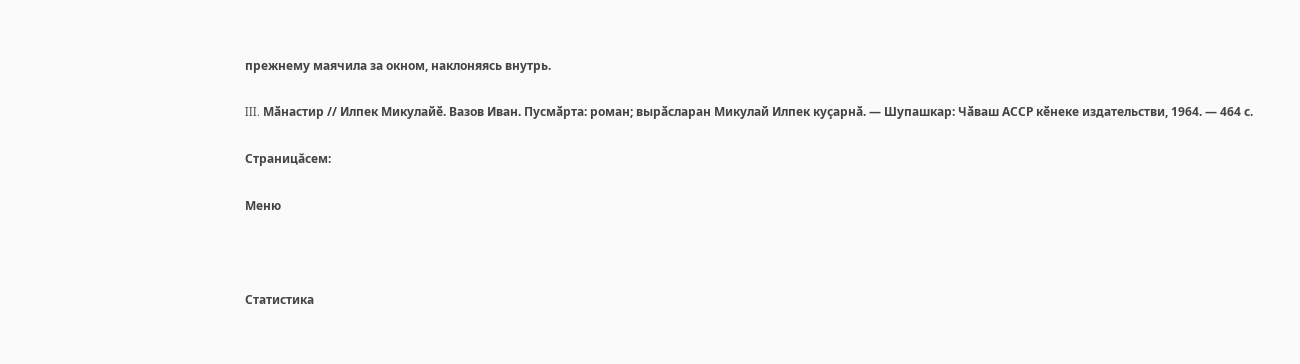прежнему маячила за окном, наклоняясь внутрь.

III. Мӑнастир // Илпек Микулайӗ. Вазов Иван. Пусмӑрта: роман; вырӑсларан Микулай Илпек куҫарнӑ. — Шупашкар: Чӑваш АССР кӗнеке издательстви, 1964. — 464 с.

Страницăсем:

Меню



Статистика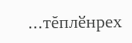...тĕплӗнрех